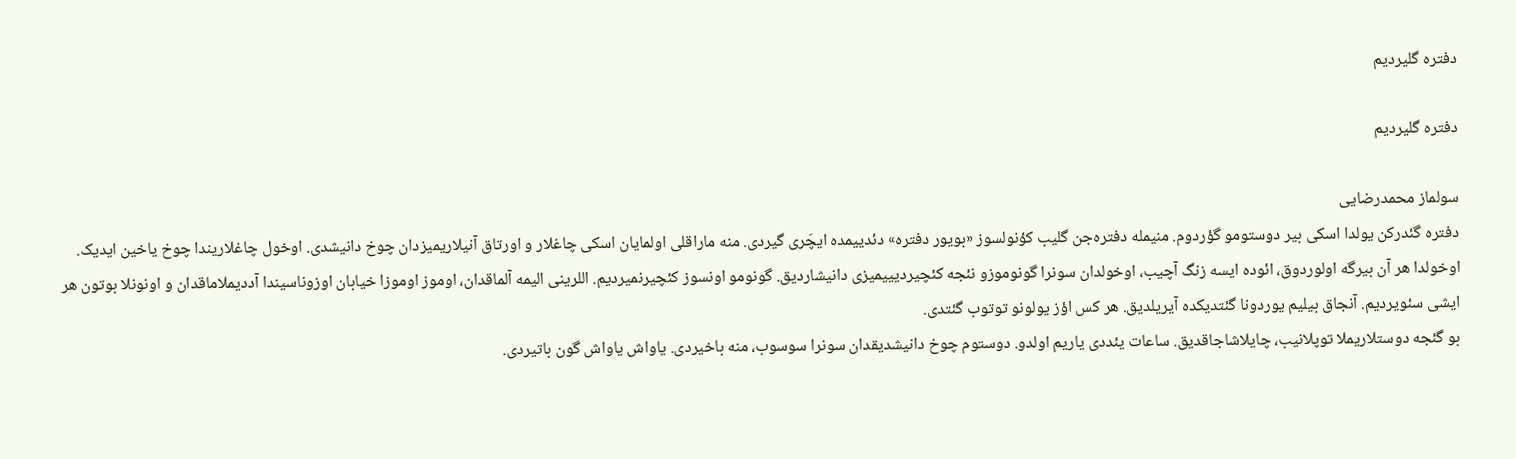دفتره گلیردیم

دفتره گلیردیم

سولماز محمدرضایی
دفتره گئدرکن یولدا اسکی بیر دوستومو گؤردوم. منیمله دفتره‌جن گلیب کؤنولسوز «بویور دفتره» دئدییمده ایچَری گیردی. منه ماراقلی اولمایان اسکی چاغلار و اورتاق آنیلاریمیزدان چوخ دانیشدی. اوخول چاغلاریندا چوخ یاخین ایدیک. اوخولدا هر آن بیرگه اولوردوق، ائوده ایسه زنگ آچیب، اوخولدان سونرا گونوموزو نئجه کئچیردیییمیزی دانیشاردیق. گونومو اونسوز کئچیرنمیردیم. اللرینی الیمه آلماقدان، اوموز اوموزا خیابان اوزوناسیندا آددیملاماقدان و اونونلا بوتون هر ایشی سئویردیم. آنجاق بیلیم یوردونا گئتدیکده آیریلدیق. هر کس اؤز یولونو توتوب گئتدی.
بو گئجه دوستلاریملا توپلانیب، چایلاشاجاقدیق. ساعات یئددی یاریم اولدو. دوستوم چوخ دانیشدیقدان سونرا سوسوب، منه باخیردی. یاواش یاواش گون باتیردی.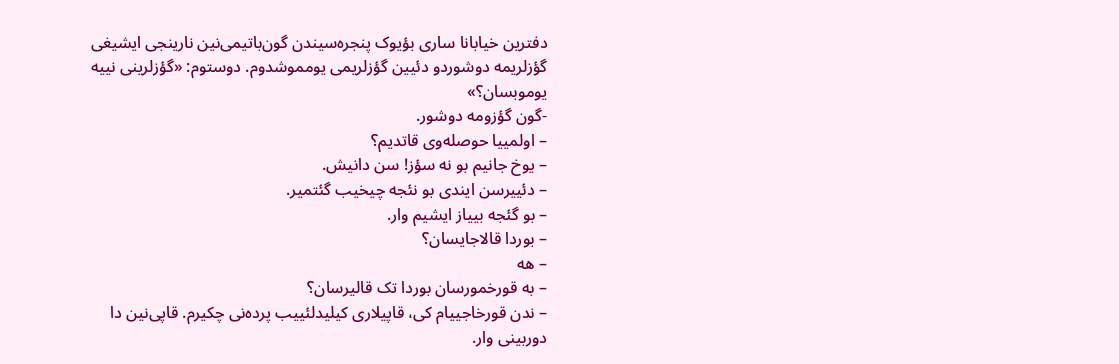دفترین خیابانا ساری بؤیوک پنجره‌سیندن گون‌باتیمی‌نین نارینجی ایشیغی گؤزلریمه دوشوردو دئیین گؤزلریمی یومموشدوم. دوستوم: «گؤزلرینی نییه یوموبسان؟»
-گون گؤزومه دوشور.
– اولمییا حوصله‌وی قاتدیم؟
– یوخ جانیم بو نه سؤز! سن دانیش.
– دئییرسن ایندی بو نئجه چیخیب گئتمیر.
– بو گئجه بییاز ایشیم وار.
– بوردا قالاجایسان؟
– هه
– به قورخمورسان بوردا تک قالیرسان؟
– ندن قورخاجییام کی، قاپیلاری کیلیدلئییب پرده‌نی چکیرم. قاپی‌نین دا دوربینی وار.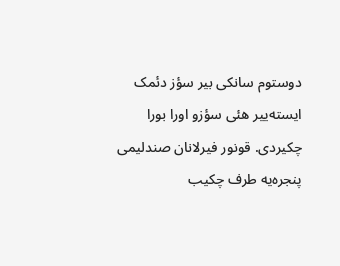دوستوم سانکی بیر سؤز دئمک ایسته‌ییر هئی سؤزو اورا بورا چکیردی. قونور فیرلانان صندلیمی پنجره‌یه طرف چکیب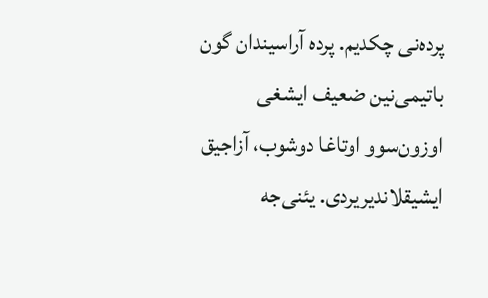پرده‌نی چکدیم. پرده آراسیندان گون باتیمی‌نین ضعیف ایشغی اوزون‌سوو اوتاغا دوشوب، آزاجیق ایشیقلاندیریردی. یئنی‌جه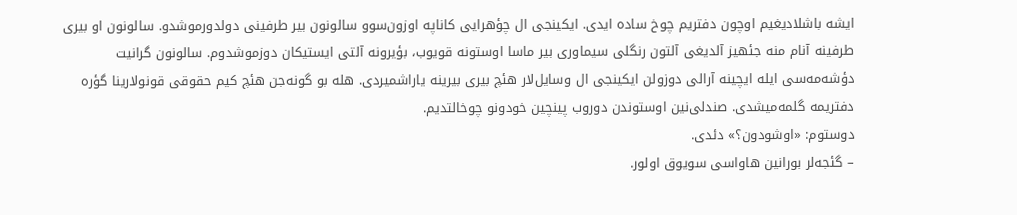ایشه باشلادیغیم اوچون دفتریم چوخ ساده ایدی. ایکینجی ال چؤهرایی کاناپه اوزون‌سوو سالونون بیر طرفینی دولدورموشدو. سالونون او بیری طرفینه آنام منه جئهیز آلدیغی آلتون رنگلی سیماوری بیر ماسا اوستونه قویوب، بؤیرونه آلتی ایستیکان دوزموشدوم. سالونون گرانیت دؤشه‌مه‌سی ایله ایچینه آرالی دوزولن ایکینجی ال وسایل‌لار هئچ بیری بیرینه یاراشمیردی. هله بو گونه‌جن هئچ کیم حقوقی قونولارینا گؤره دفتریمه گلمه‌میشدی. صندلی‌نین اوستوندن دوروب پینچین خودونو چوخالتدیم.
دوستوم: «اوشودون؟» دئدی.
– گئجه‌لر بورانین هاواسی سویوق اولور.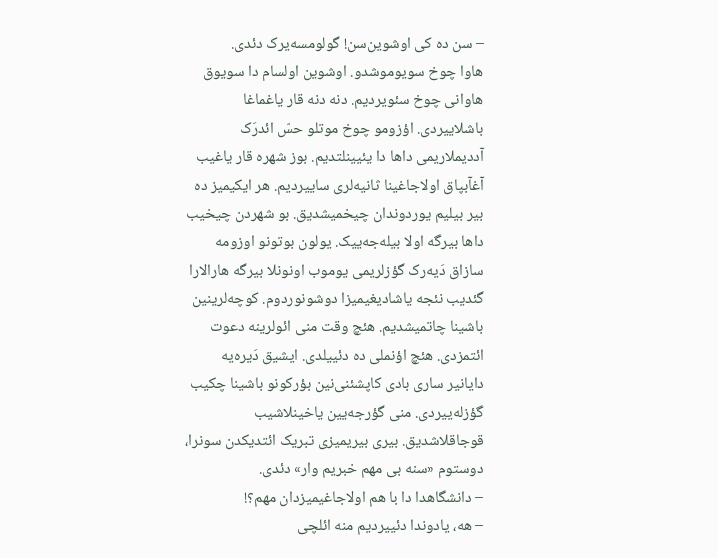– سن ده کی اوشوین‌سن! گولومسه‌یرک دئدی.
هاوا چوخ سویوموشدو. اوشوین اولسام دا سویوق هاوانی چوخ سئویردیم. دنه دنه قار یاغماغا باشلاییردی. اؤزومو چوخ موتلو حسّ ائدرَک آددیملاریمی داها دا یئیینلتدیم. بوز شهره قار یاغیب آغآبپاق اولاجاغینا ثانیه‌لری ساییردیم. هر ایکیمیز ده بیر بیلیم یوردوندان چیخمیشدیق. بو شهردن چیخیب داها بیرگه اولا بیله‌جه‌ییک. یولون بوتونو اوزومه سازاق دَیه‌رک گؤزلریمی یوموب اونونلا بیرگه هارالارا گئدیب نئجه یاشادیغیمیزا دوشونوردوم. کوچه‌لرینین باشینا چاتمیشدیم. هئچ وقت منی ائولرینه دعوت ائتمزدی. هئچ اؤنملی ده دئییلدی. ایشیق دَیره‌یه دایانیر ساری بادی کاپشئنی‌نین بؤرکونو باشینا چکیب گؤزله‌ییردی. منی گؤرجه‌یین یاخینلاشیب قوجاقلاشدیق. بیری بیریمیزی تبریک ائتدیکدن سونرا، دوستوم «سنه بی مهم خبریم وار» دئدی.
– دانشگاهدا دا با هم اولاجاغیمیزدان مهم؟!
– هه، یادوندا دئییردیم منه ائلچی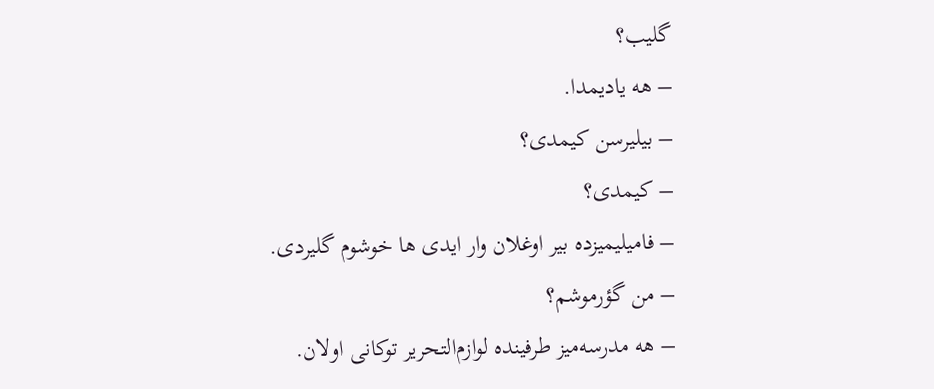گلیب؟
– هه یادیمدا.
– بیلیرسن کیمدی؟
– کیمدی؟
– فامیلیمیزده بیر اوغلان وار ایدی ها خوشوم گلیردی.
– من گؤرموشم؟
– هه مدرسه‌میز طرفینده لوازم‌التحریر توکانی اولان.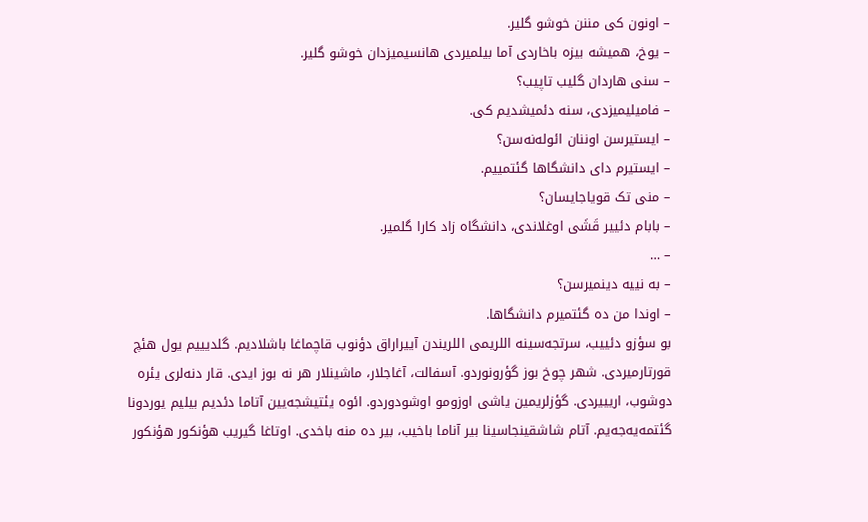– اونون کی مننن خوشو گلیر.
– یوخ، همیشه بیزه باخاردی آما بیلمیردی هانسیمیزدان خوشو گلیر.
– سنی هاردان گلیب تاپیب؟
– فامیلیمیزدی، سنه دئمیشدیم کی.
– ایستیرسن اوننان ائوله‌نه‌سن؟
– ایستیرم دای دانشگاها گئتمییم.
– منی تک قویاجایسان؟
– بابام دئییر قَشَی اوغلاندی، دانشگاه زاد کارا گلمیر.
– …
– به نییه دینمیرسن؟
– اوندا من ده گئتمیرم دانشگاها.
بو سؤزو دئییب، سرتجه‌سینه اللریمی اللریندن آییراراق دؤنوب قاچماغا باشلادیم. گلدیییم یول هئچ قورتارمیردی. شهر چوخ بوز گؤرونوردو. آسفالت، آغاجلار، ماشینلار هر نه بوز ایدی. قار دنه‌لری یئره دوشوب، اریییردی. گؤزلریمین یاشی اوزومو اوشودوردو. ائوه یئتیشجه‌یین آتاما دئدیم بیلیم یوردونا گئتمه‌یه‌جه‌یم. آتام شاشقینجاسینا بیر آناما باخیب، بیر ده منه باخدی. اوتاغا گیریب هؤنکور هؤنکور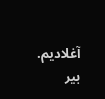آغلادیم. بیر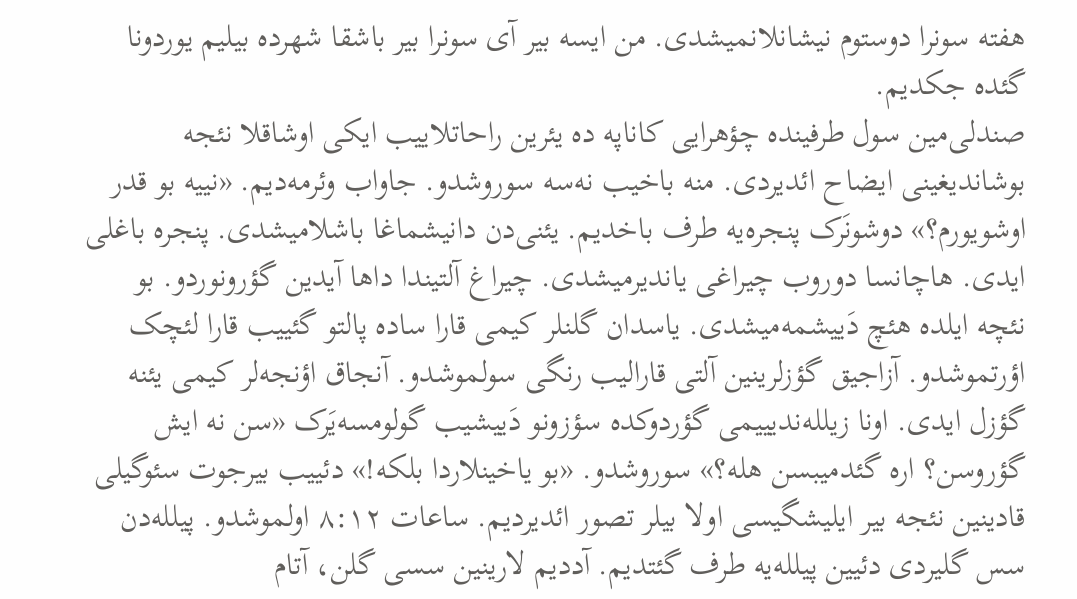هفته سونرا دوستوم نیشانلانمیشدی. من ایسه بیر آی سونرا بیر باشقا شهرده بیلیم یوردونا گئده جکدیم.
صندلی‌مین سول طرفینده چؤهرایی کاناپه ده یئرین راحاتلاییب ایکی اوشاقلا نئجه بوشاندیغینی ایضاح ائدیردی. منه باخیب نه‌سه سوروشدو. جاواب وئرمه‌دیم. «نییه بو قدر اوشویورم؟» دوشونَرک پنجره‌یه طرف باخدیم. یئنی‌دن دانیشماغا باشلامیشدی. پنجره باغلی ایدی. هاچانسا دوروب چیراغی یاندیرمیشدی. چیراغ آلتیندا داها آیدین گؤرونوردو. بو نئچه ایلده هئچ دَییشمه‌میشدی. یاسدان گلنلر کیمی قارا ساده پالتو گئییب قارا لئچک اؤرتموشدو. آزاجیق گؤزلرینین آلتی قارالیب رنگی سولموشدو. آنجاق اؤنجه‌لر کیمی یئنه گؤزل ایدی. اونا زیلله‌ندیییمی گؤردوکده سؤزونو دَییشیب گولومسه‌یَرک «سن نه ایش گؤروسن؟ اره گئدمیبسن هله؟» سوروشدو. «بو یاخینلاردا بلکه!» دئییب بیرجوت سئوگیلی قادینین نئجه بیر ایلیشگیسی اولا بیلر تصور ائدیردیم. ساعات ۸:۱۲ اولموشدو. پیلله‌دن سس گلیردی دئیین پیلله‌یه طرف گئتدیم. آددیم لارینین سسی گلن، آتام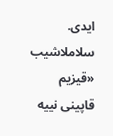ایدی. سلاملاشیب «قیزیم قاپینی نییه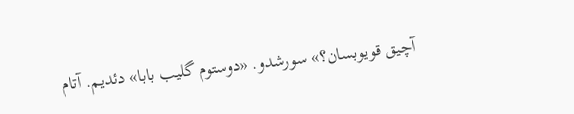آچیق قویوبسان؟» سورشدو. «دوستوم گلیب بابا» دئدیم. آتام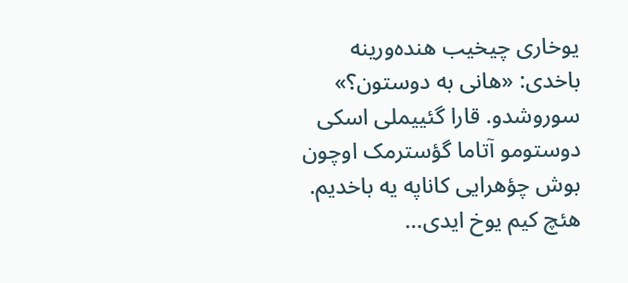یوخاری چیخیب هنده‌ورینه باخدی: «هانی به دوستون؟» سوروشدو. قارا گئییملی اسکی دوستومو آتاما گؤسترمک اوچون بوش چؤهرایی کاناپه یه باخدیم. هئچ کیم یوخ ایدی…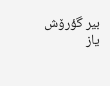بیر گؤرۆش یاز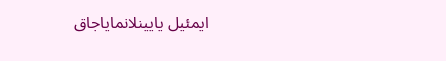ایمئیل یایینلانمایاجاق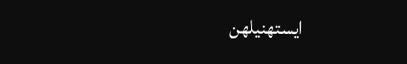ایستهنیلهن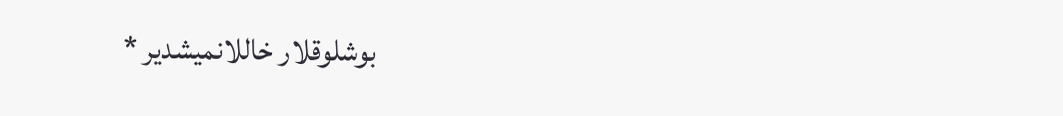بوشلوقلار خاللانمیشدیر *